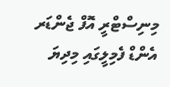މިނިސްޓްރީ އޮފް ޖެންޑަރ އެންޑް ފެމިލީގައި މިދިޔަ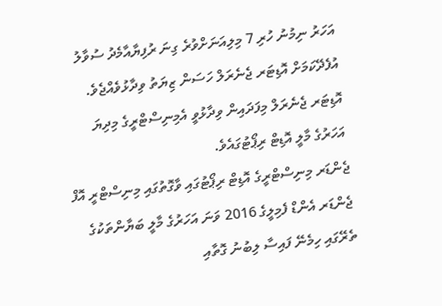އަހަރު ނިމުނު ހުރި 7 މިލިއަނަށްވުރެ ގިނަ ރުފިޔާއާމެދު ސުވާލު އުފެދޭކަމަށް އޮޑިޓަރ ޖެނެރަލް ހަސަން ޒިޔަތު ވިދާޅުވެއްޖެވެ.
އޮޑިޓަރ ޖެނެރަލް މިފަދައިން ވިދާޅުވީ އެމިނިސްޓްރީގެ މިދިޔަ އަހަރުގެ މާލީ އޮޑިޓް ރިޕޯޓުގައެވެ.
ޖެންޑަރ މިނިސްޓްރީގެ އޮޑިޓް ރިޕޯޓުގައި ވާގޮތުގައި މިނިސްޓްރީ އޮފް ޖެންޑަރ އެންޑް ފެމިލީގެ 2016 ވަނަ އަހަރުގެ މާލީ ބަޔާންތަކުގެ ތެރޭގައި ހިމެނޭ ފައިސާ ލިބުނު ގޮތާއި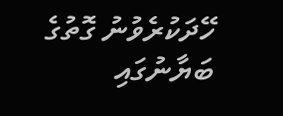ހޭދަކުރެވުނު ގޮތުގެ ބަޔާނުގައި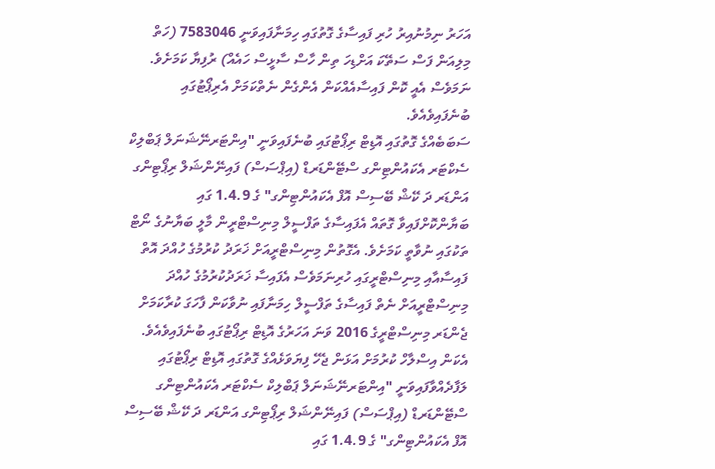އަހަރު ނިމުނުއިރު ހުރި ފައިސާގެ ގޮތުގައި ހިމަނާފައިވަނީ 7583046 (ހަތް މިލިއަން ފަސް ސަތޭކަ އަށްޑިހަ ތިން ހާސް ސާޅީސް ހައެއް) ރުފިޔާ ކަމަށެވެ. ނަމަވެސް އެއީ ކޮން ފައިސާއެއްކަން އެންގެން ނެތްކަމަށް އެރިޕޯޓުގައި ބުނެފައިވެއެވެ.
ސަބަބެއްގެ ގޮތުގައި އޮޑިޓް ރިޕޯޓުގައި ބުނެފައިވަނީ "އިންޓަރނޭޝަނަލް ޕަބްލިކް ސެކްޓަރ އެކައުންޓިންގ ސްޓޭންޑަރޑް (އިޕްސަސް) ފައިނޭންޝަލް ރިޕޯޓިންގ އަންޑަރ ދަ ކޭޝް ބޭސިސް އޮފް އެކައުންޓިންގ" ގެ 1.4.9 ގައި ބަޔާންކޮށްފައިވާ ގޮތައް އެފައިސާގެ ތަފްސީލް މިނިސްޓްރީން މާލީ ބަޔާނުގެ ނޯޓް ތަކުގައި ނުވާތީ ކަމަށެވެ. އެގޮތުން މިނިސްޓްރީއަށް ޚަރަދު ކުރުމުގެ ހުއްދަ އޮތް ފައިސާއާއި މިނިސްޓްރީގައި ހުރިނަމަވެސް އެފައިސާ ޚަރަދުކުރުމުގެ ހުއްދަ މިނިސްޓްރީއަށް ނެތް ފައިސާގެ ތަފްސީލް ހިމަނާފައި ނުވާކަން ފާހަގަ ކުރާކަމަށް ޖެންޑަރ މިނިސްޓްރީގެ 2016 ވަނަ އަހަރުގެ އޮޑިޓް ރިޕޯޓުގައި ބުނެފައިވެއެވެ.
އެކަން އިސްލާހް ކުރުމަށް އަޅަން ޖެހޭ ފިޔަވަޅެއްގެ ގޮތުގައި އޮޑިޓް ރިޕޯޓުގައި ލަފާދެއްވާފައިވަނީ "އިންޓަރނޭޝަނަލް ޕަބްލިކް ސެކްޓަރ އެކައުންޓިންގ ސްޓޭންޑަރޑް (އިޕްސަސް) ފައިނޭންޝަލް ރިޕޯޓިންގ އަންޑަރ ދަ ކޭޝް ބޭސިސް އޮފް އެކައުންޓިންގ" ގެ 1.4.9 ގައި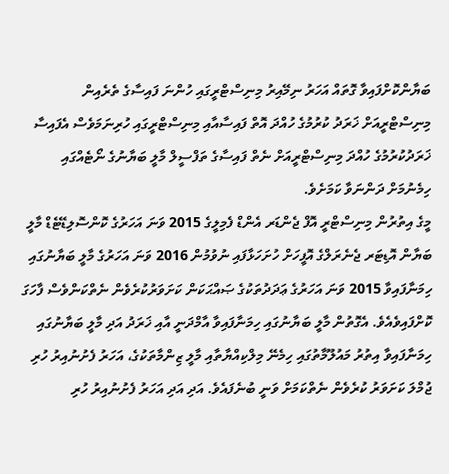ބަޔާންކޮށްފައިވާ ގޮތައް އަހަރު ނިމޭއިރު މިނިސްޓްރީގައި ހުންނަ ފައިސާގެ ތެރެއިން މިނިސްޓްރީއަށް ޚަރަދު ކުރުމުގެ ހުއްދަ އޮތް ފައިސާއާއި މިނިސްޓްރީގައި ހުރިނަމަވެސް އެފައިސާ ޚަރަދުކުރުމުގެ ހުއްދަ މިނިސްޓްރީއަށް ނެތް ފައިސާގެ ތަފްސީލް މާލީ ބަޔާނުގެ ނޯޓެއްގައި ހިމެނުމަށް ދަންނަވާ ކަމަށެވެ.
މީގެ އިތުރުން މިނިސްޓްރީ އޮފް ޖެންޑަރ އެންޑް ފެމިލީގެ 2015 ވަނަ އަހަރުގެ ކޮންސޮލިޑޭޓެޑް މާލީ ބަޔާން އޮޑިޓަރ ޖެނެރަލްގެ އޮފީހަށް ހުށަހަޅާފައި ނުވުމުން 2016 ވަނަ އަހަރުގެ މާލީ ބަޔާނުގައި ހިމަނާފައިވާ 2015 ވަނަ އަހަރުގެ ޢަދަދުތަކުގެ ޞައްޙަކަން ކަށަވަރުކުރެވެން ނެތްކަންވެސް ފާހަގަ ކޮށްފައިވެއެވެ. އެގޮތުން މާލީ ބަޔާނުގައި ހިމަނާފައިވާ އާމްދަނީ އާއި ޚަރަދު އަދި މާލީ ބަޔާނުގައި ހިމަނާފައިވާ އިތުރު މައުލޫމާތުގައި ހިމެނޭ މިލްކިއްޔާތާއި މާލީ ޒިންމާތަކުގެ، އަހަރު ފެށުނުއިރު ހުރި ޖުމްލަ ކަށަވަރު ކުރެވެން ނެތްކަމަށް ވަނީ ބުނެފައެވެ. އަދި އަދި އަހަރު ފެށުނުއިރު ހުރި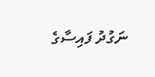ނަގުދު ފައިސާގެ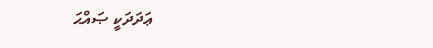ޢަދަދަކީ ޞައްޙަ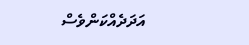އަދަދެއްކަންވެސް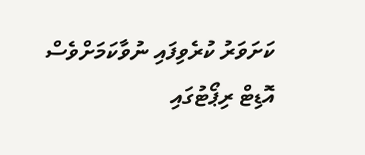ކަށަވަރު ކުރެވިފައި ނުވާކަމަށްވެސް އޮޑިޓް ރިޕޯޓުގައި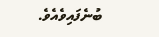ބުނެފައިވެއެވެ.